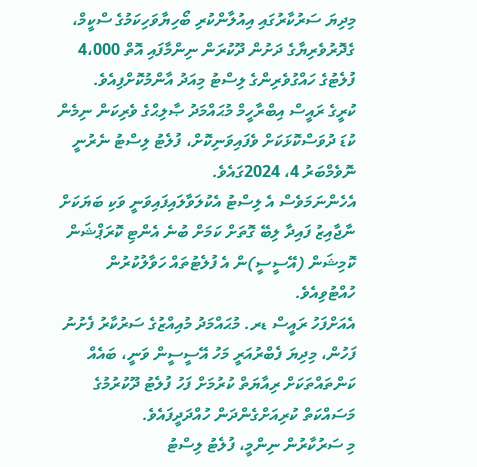މިދިޔަ ސަރުކާރުގައި އިއުލާންކުރި ބޯހިޔާވަހިކަމުގެ ސްކީމް، ގެދޮރުވެރިޔާގެ ދަށުން ދޫކުރަން ނިންމާފައި އޮތް 4،000 ފުލެޓުގެ ހައްގުވެރިންގެ ލިސްޓު މިއަދު އާންމުކޮށްފިއެވެ.
ކުރީގެ ރައީސް އިބްރާހީމް މުޙައްމަދު ޞާލިޙްގެ ވެރިކަން ނިމެން ކުޑަ ދުވަސްކޮޅަކަށް ވެފައިވަނިކޮށް، ފުލެޓު ލިސްޓު ނެރުނީ ނޮވެމްބަރު 4، 2024ގައެވެ.
އެހެންނަމަވެސް އެ ލިސްޓު އެކުލަވާލައިފައިވަނީ ވަކި ބަޔަކަށް ނާޖާއިޒު ފައިދާ ލިބޭ ގޮތަށް ކަމަށް ބުނެ އެންޓި ކޮރަޕްޝަން ކޮމިޝަން (އޭސީސީ)ން އެ ފުލެޓުތައް ހަވާލުކުރުން ހުއްޓުވިއެވެ.
އެއަށްފަހު ރައީސް ޑރ. މުޙައްމަދު މުއިއްޒުގެ ސަރުކާރު ފެށުނު ފަހުން، މިދިޔަ ފެބްރުއަރީ މަހު އޭސީސީން ވަނީ، ބައެއް ކަންތައްތަކަށް ރިއާޔަތް ކުރުމަށް ފަހު ފުލެޓު ދޫކުރުމުގެ މަސައްކަތް ކުރިއަށްގެންދަން ހުއްދަދީފައެވެ.
މި ސަރުކާރުން ނިންމީ، ފުލެޓު ލިސްޓު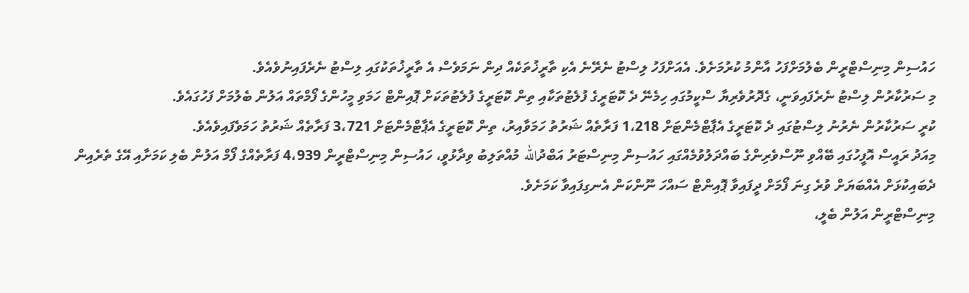ހައުސިން މިނިސްޓްރީން ބެލުމަށްފަހު އާންމު ކުރުމަށެވެ. އެއަށްފަހު ލިސްޓު ނެރޭނެ އެކި ތާރީޚުތަކެއް ދިން ނަމަވެސް އެ ތާރީޚުތަކުގައި ލިސްޓު ނެރެފައިނުވެއެވެ.
މި ސަރުކާރުން ލިސްޓު ނެރެފައިވަނީ، ގެދޮރުވެރިޔާ ސްކީމުގައި ހިމެނޭ ދެ ކޮޓަރީގެ ފުލެޓުތަކާއި ތިން ކޮޓަރީގެ ފުލެޓުތަކަށް ޕޮއިންޓް ހަމަވި މީހުންގެ ފޯމްތައް އަލުން ބެލުމަށް ފަހުގައެވެ.
ކުރީ ސަރުކާރުން ނެރުނު ލިސްޓުގައި ދެ ކޮޓަރީގެ އެޕާޓްމެންޓަށް 1،218 ފަރާތެއް ޝަރުތު ހަމަވާއިރު، ތިން ކޮޓަރީގެ އެޕާޓްމެންޓަށް 3،721 ފަރާތެއް ޝަރުތު ހަމަވެފައިވެއެވެ.
މިއަދު ރައީސް އޮފީހުގައި ބޭއްވި ނޫސްވެރިންގެ ބައްދަލުވުމެއްގައި ހައުސިން މިނިސްޓަރު އަބްދުالله މުއްތަލިބު ވިދާޅުވީ، ހައުސިން މިނިސްޓްރީން 4،939 ފަރާތެއްގެ ފޯމް އަލުން ބެލި ކަމަށާއި އޭގެ ތެރެއިން ދެބައިކުޅަށް އެއްބަޔަށް ވުރެ ގިނަ ފޯމަށް ދީފައިވާ ޕޮއިންޓް ސައްހަ ނޫންކަން އެނގިފައިވާ ކަމަށެވެ.
މިނިސްޓްރީން އަލުން ބެލީ،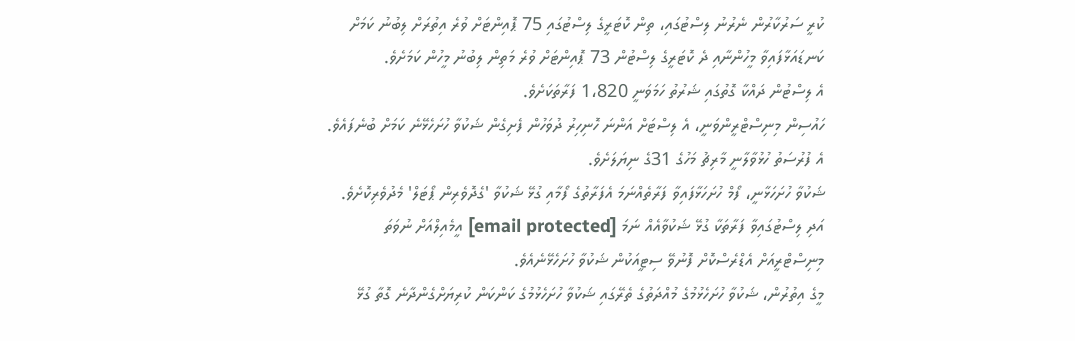ކުރީ ސަރުކާރުން ނެރުނު ލިސްޓުގައި، ތިން ކޮޓަރީގެ ލިސްޓުގައި 75 ޕޮއިންޓަށް ވުރެ އިތުރަށް ލިބުނު ކަމަށް ކަނޑައަޅާފައިވާ މީހުންނާއި ދެ ކޮޓަރީގެ ލިސްޓުން 73 ޕޮއިންޓަށް ވުރެ މަތިން ލިބުނު މީހުން ކަމަށެވެ.
އެ ލިސްޓުން ދައްކާ ގޮތުގައި ޝަރުތު ހަމަވަނީ 1،820 ފަރާތަކަށެވެ.
ހައުސިން މިނިސްޓްރީންވަނީ، އެ ލިސްޓަށް އަންނަ ހޮނިހިރު ދުވަހުން ފެށިގެން ޝަކުވާ ހުށަހެޅޭނެ ކަމަށް ބުނެފައެވެ. އެ ފުރުސަތު ހުޅުވާލާނީ މާރިޗު މަހުގެ 31ގެ ނިޔަލަށެވެ.
ޝަކުވާ ހުށަހަޅާނީ، ފޯމް ހުށަހަޅާފައިވާ ފަރާތެއްނަމަ އެފަރާތުގެ ފޯމާއި ގުޅޭ ޝަކުވާ 'ގެދޮވެރިން ޕޯޓަލް' މެދުވެރިކޮށެވެ. އަދި ލިސްޓުގައިވާ ފަރާތަކާ ގުޅޭ ޝަކުވާއެއް ނަމަ [email protected] އީމެއިލްއަށް ނުވަތަ މިނިސްޓްރީއަށް އެޑްރެސްކޮށް ފޮނުވޭ ސިޓީއަކުން ޝަކުވާ ހުށަހެޅޭނެއެވެ.
މީގެ އިތުރުން، ޝަކުވާ ހުށަހެޅުމުގެ މުއްދަތުގެ ތެރޭގައި ޝަކުވާ ހުށަހެޅުމުގެ ކަންކަން ކުރިޔަށްގެންދާނެ ގޮތާ ގުޅޭ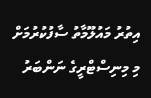އިތުރު މައުލޫމާތު ސާފުކުރުމަށް މި މިނިސްޓްރީގެ ނަންބަރު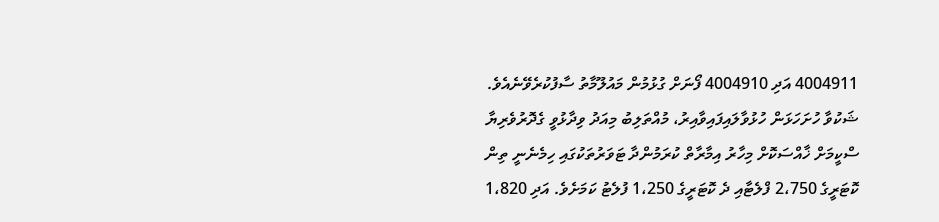4004911 އަދި 4004910 ފޯނަށް ގުޅުމުން މައުލޫމާތު ސާފުކުރެވޭނެއެވެ.
ޝަކުވާ ހުށަހަޅަން ހުޅުވާލައިފައިވާއިރު، މުއްތަލިބު މިއަދު ވިދާޅުވީ ގެދޮރުވެރިޔާ ސްކީމަށް ޚާއްސަކޮށް މިހާރު އިމާރާތް ކުރަމުންދާ ޓަވަރުތަކުގައި ހިމެނެނީ ތިން ކޮޓަރީގެ 2،750 ފްލެޓާއި ދެ ކޮޓަރީގެ 1،250 ފުލެޓު ކަމަށެވެ. އަދި 1،820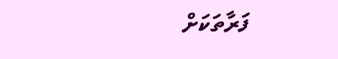ފަރާތަކަށް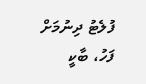ފުލެޓު ދިނުމަށް ފަހު، ބާކީ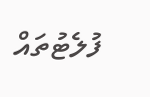ފުލެޓުތައް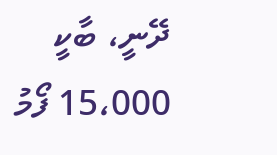ދޭނީ، ބާކީ 15،000 ފޯމު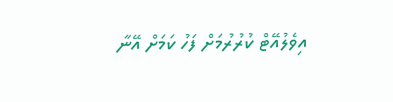އިވެލުއޭޓް ކުރުރުމަށް ފަހު ކަމަށް އޭނާ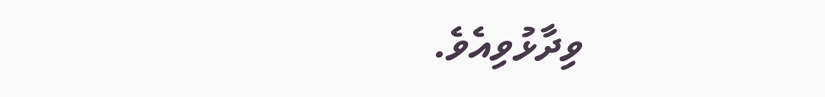ވިދާޅުވިއެވެ.